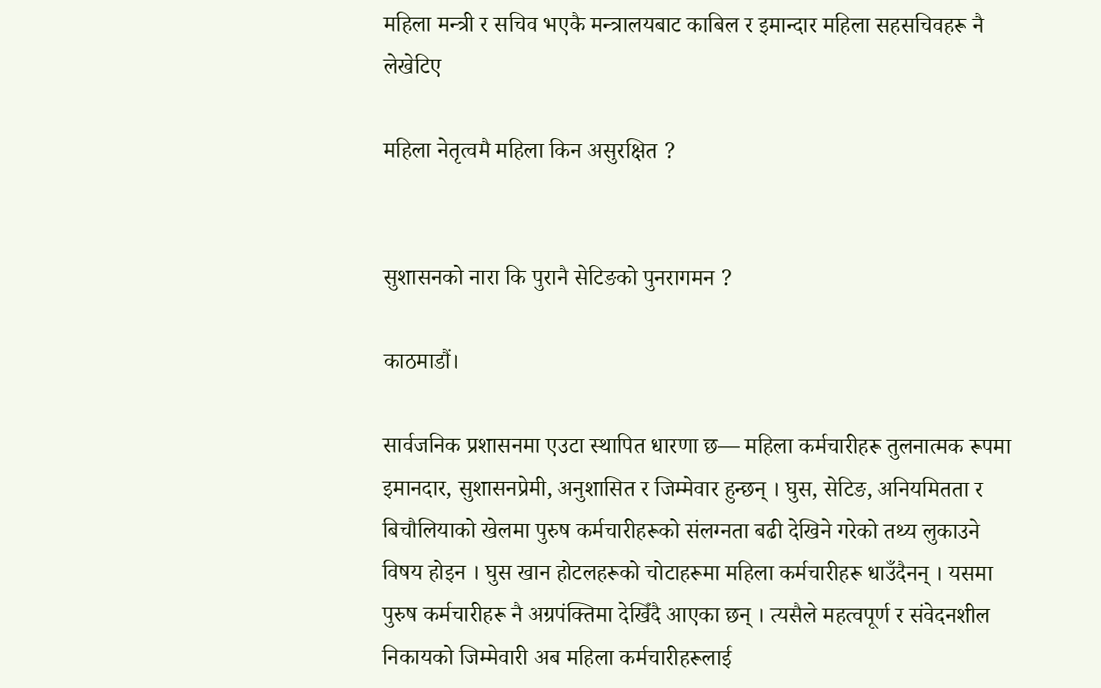महिला मन्त्री र सचिव भएकै मन्त्रालयबाट काबिल र इमान्दार महिला सहसचिवहरू नै लेखेटिए

महिला नेतृत्वमै महिला किन असुरक्षित ?


सुशासनको नारा कि पुरानै सेटिङको पुनरागमन ?

काठमाडौं।

सार्वजनिक प्रशासनमा एउटा स्थापित धारणा छ— महिला कर्मचारीहरू तुलनात्मक रूपमा इमानदार, सुशासनप्रेमी, अनुशासित र जिम्मेवार हुन्छन् । घुस, सेटिङ, अनियमितता र बिचौलियाको खेलमा पुरुष कर्मचारीहरूको संलग्नता बढी देखिने गरेको तथ्य लुकाउने विषय होइन । घुस खान होटलहरूको चोटाहरूमा महिला कर्मचारीहरू धाउँदैनन् । यसमा पुरुष कर्मचारीहरू नै अग्रपंक्तिमा देखिँदै आएका छन् । त्यसैले महत्वपूर्ण र संवेदनशील निकायको जिम्मेवारी अब महिला कर्मचारीहरूलाई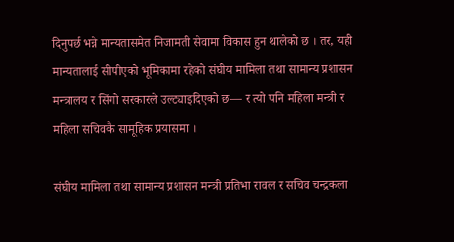दिनुपर्छ भन्ने मान्यतासमेत निजामती सेवामा विकास हुन थालेको छ । तर, यही मान्यतालाई सीपीएको भूमिकामा रहेको संघीय मामिला तथा सामान्य प्रशासन मन्त्रालय र सिंगो सरकारले उल्ट्याइदिएको छ— र त्यो पनि महिला मन्त्री र महिला सचिवकै सामूहिक प्रयासमा ।

संघीय मामिला तथा सामान्य प्रशासन मन्त्री प्रतिभा रावल र सचिव चन्द्रकला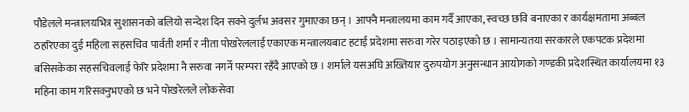पौडेलले मन्त्रालयभित्र सुशासनको बलियो सन्देश दिन सक्ने दुर्लभ अवसर गुमाएका छन् । आफ्नै मन्त्रालयमा काम गर्दै आएका, स्वच्छ छवि बनाएका र कार्यक्षमतामा अब्बल ठहरिएका दुई महिला सहसचिव पार्वती शर्मा र नीता पोखरेललाई एकाएक मन्त्रालयबाट हटाई प्रदेशमा सरुवा गरेर पठाइएको छ । सामान्यतया सरकारले एकपटक प्रदेशमा बसिसकेका सहसचिवलाई फेरि प्रदेशमा नै सरुवा नगर्ने परम्परा रहँदै आएको छ । शर्माले यसअघि अख्तियार दुरुपयोग अनुसन्धान आयोगको गण्डकी प्रदेशस्थित कार्यालयमा १३ महिना काम गरिसक्नुभएको छ भने पोखरेलले लोकसेवा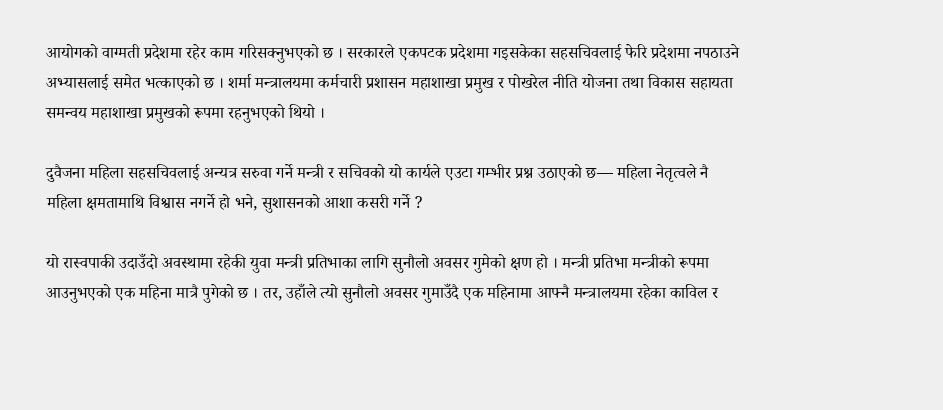आयोगको वाग्मती प्रदेशमा रहेर काम गरिसक्नुभएको छ । सरकारले एकपटक प्रदेशमा गइसकेका सहसचिवलाई फेरि प्रदेशमा नपठाउने अभ्यासलाई समेत भत्काएको छ । शर्मा मन्त्रालयमा कर्मचारी प्रशासन महाशाखा प्रमुख र पोखरेल नीति योजना तथा विकास सहायता समन्वय महाशाखा प्रमुखको रूपमा रहनुभएको थियो ।

दुवैजना महिला सहसचिवलाई अन्यत्र सरुवा गर्ने मन्त्री र सचिवको यो कार्यले एउटा गम्भीर प्रश्न उठाएको छ— महिला नेतृत्वले नै महिला क्षमतामाथि विश्वास नगर्ने हो भने, सुशासनको आशा कसरी गर्ने ?

यो रास्वपाकी उदाउँदो अवस्थामा रहेकी युवा मन्त्री प्रतिभाका लागि सुनौलो अवसर गुमेको क्षण हो । मन्त्री प्रतिभा मन्त्रीको रूपमा आउनुभएको एक महिना मात्रै पुगेको छ । तर, उहाँले त्यो सुनौलो अवसर गुमाउँदै एक महिनामा आफ्नै मन्त्रालयमा रहेका काविल र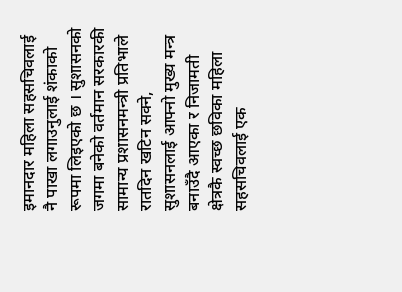इमानदार महिला सहसचिवलाई नै पाखा लगाउनुलाई शंकाको रूपमा लिइएको छ । सुशासनको जगमा बनेको वर्तमान सरकारकी सामान्य प्रशासनमन्त्री प्रतिभाले रातदिन खटिन सक्ने, सुशासनलाई आफ्नो मुख्य मन्त्र बनाउँदै आएका र निजामती क्षेत्रकै स्वच्छ छविका महिला सहसचिवलाई एक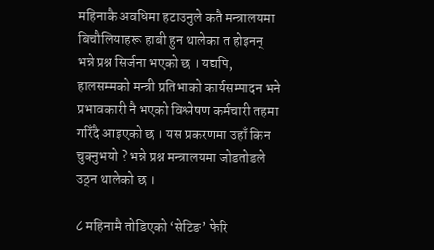महिनाकै अवधिमा हटाउनुले कतै मन्त्रालयमा बिचौलियाहरू हाबी हुन थालेका त होइनन् भन्ने प्रश्न सिर्जना भएको छ । यद्यपि, हालसम्मको मन्त्री प्रतिभाको कार्यसम्पादन भने प्रभावकारी नै भएको विश्लेषण कर्मचारी तहमा गरिँदै आइएको छ । यस प्रकरणमा उहाँ किन चुक्नुभयो ? भन्ने प्रश्न मन्त्रालयमा जोडतोडले उठ्न थालेको छ ।

८ महिनामै तोडिएको ‘सेटिङ’ फेरि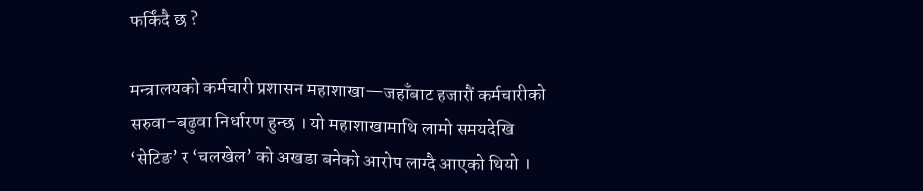फर्किंदै छ ?

मन्त्रालयको कर्मचारी प्रशासन महाशाखा—जहाँबाट हजारौं कर्मचारीको सरुवा–बढुवा निर्धारण हुन्छ । यो महाशाखामाथि लामो समयदेखि ‘सेटिङ’ र ‘चलखेल’ को अखडा बनेको आरोप लाग्दै आएको थियो ।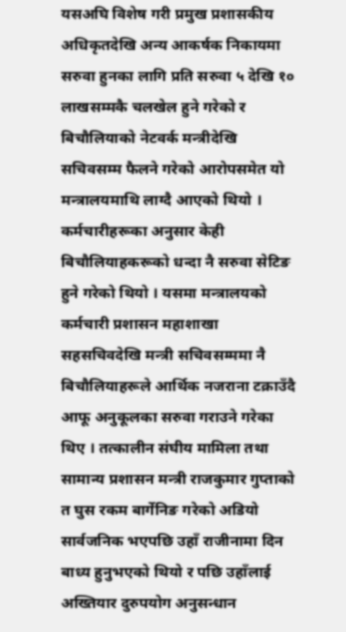यसअघि विशेष गरी प्रमुख प्रशासकीय अधिकृतदेखि अन्य आकर्षक निकायमा सरुवा हुनका लागि प्रति सरुवा ५ देखि १० लाखसम्मकै चलखेल हुने गरेको र बिचौलियाको नेटवर्क मन्त्रीदेखि सचिवसम्म फैलने गरेको आरोपसमेत यो मन्त्रालयमाथि लाग्दै आएको थियो । कर्मचारीहरूका अनुसार केही बिचौलियाहकरूको धन्दा नै सरुवा सेटिङ हुने गरेको थियो । यसमा मन्त्रालयको कर्मचारी प्रशासन महाशाखा सहसचिवदेखि मन्त्री सचिवसम्ममा नै बिचौलियाहरूले आर्थिक नजराना टक्राउँदै आफू अनुकूलका सरुवा गराउने गरेका थिए । तत्कालीन संघीय मामिला तथा सामान्य प्रशासन मन्त्री राजकुमार गुप्ताको त घुस रकम बार्गेनिङ गरेको अडियो सार्वजनिक भएपछि उहाँ राजीनामा दिन बाध्य हुनुभएको थियो र पछि उहाँलाई अख्तियार दुरुपयोग अनुसन्धान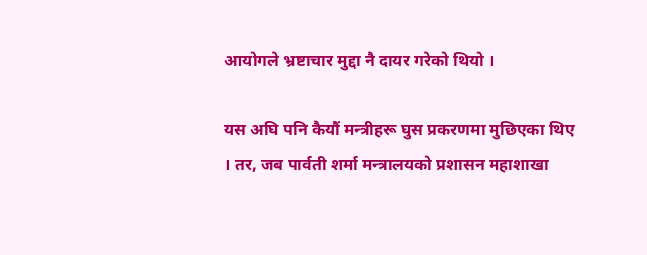आयोगले भ्रष्टाचार मुद्दा नै दायर गरेको थियो ।

यस अघि पनि कैयौं मन्त्रीहरू घुस प्रकरणमा मुछिएका थिए । तर, जब पार्वती शर्मा मन्त्रालयको प्रशासन महाशाखा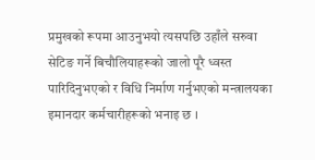प्रमुखको रूपमा आउनुभयो त्यसपछि उहाँले सरुवा सेटिङ गर्ने बिचौलियाहरूको जालो पूरै ध्वस्त पारिदिनुभएको र विधि निर्माण गर्नुभएको मन्त्रालयका इमानदार कर्मचारीहरूको भनाइ छ ।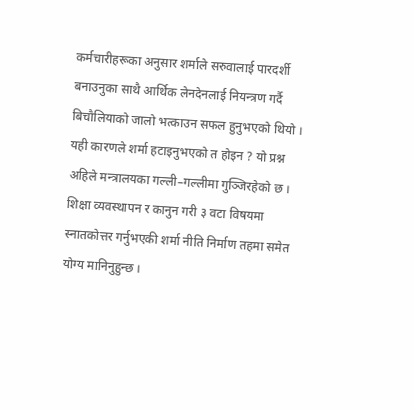कर्मचारीहरूका अनुसार शर्माले सरुवालाई पारदर्शी बनाउनुका साथै आर्थिक लेनदेनलाई नियन्त्रण गर्दै बिचौलियाको जालो भत्काउन सफल हुनुभएको थियो । यही कारणले शर्मा हटाइनुभएको त होइन ? यो प्रश्न अहिले मन्त्रालयका गल्ली–गल्लीमा गुञ्जिरहेको छ । शिक्षा व्यवस्थापन र कानुन गरी ३ वटा विषयमा स्नातकोत्तर गर्नुभएकी शर्मा नीति निर्माण तहमा समेत योग्य मानिनुहुन्छ ।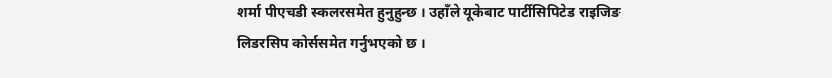शर्मा पीएचडी स्कलरसमेत हुनुहुन्छ । उहाँले यूकेबाट पार्टीसिपिटेड राइजिङ लिडरसिप कोर्ससमेत गर्नुभएको छ ।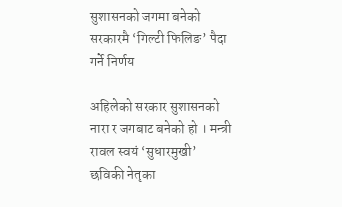सुशासनको जगमा बनेको सरकारमै ‘गिल्टी फिलिङ’ पैदा गर्ने निर्णय

अहिलेको सरकार सुशासनको नारा र जगबाट बनेको हो । मन्त्री रावल स्वयं ‘सुधारमुखी’ छविकी नेतृका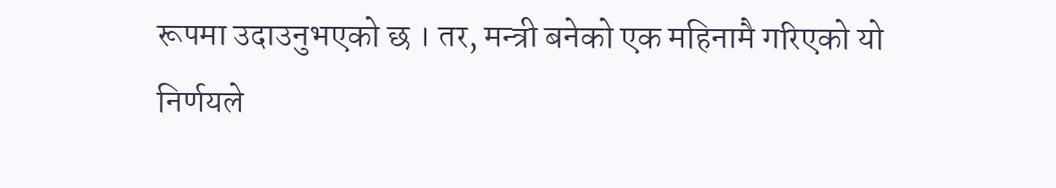रूपमा उदाउनुभएको छ । तर, मन्त्री बनेको एक महिनामै गरिएको यो निर्णयले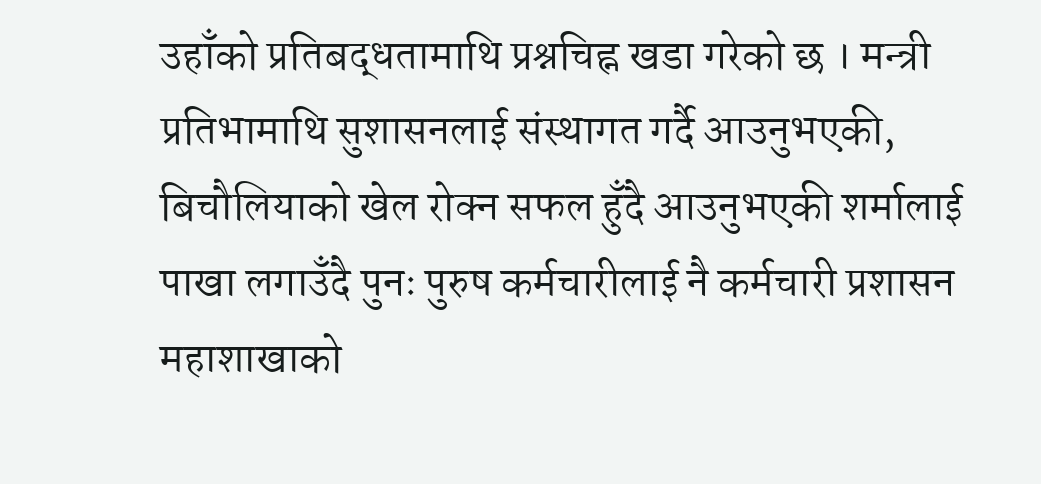उहाँको प्रतिबद्धतामाथि प्रश्नचिह्न खडा गरेको छ । मन्त्री प्रतिभामाथि सुशासनलाई संस्थागत गर्दै आउनुभएकी, बिचौलियाको खेल रोक्न सफल हुँदै आउनुभएकी शर्मालाई पाखा लगाउँदै पुनः पुरुष कर्मचारीलाई नै कर्मचारी प्रशासन महाशाखाको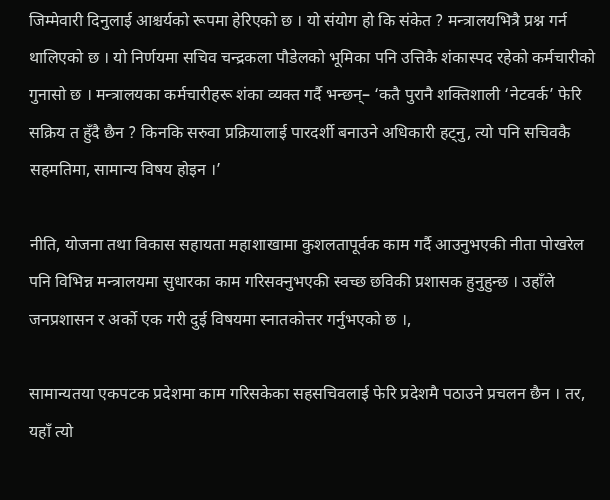जिम्मेवारी दिनुलाई आश्चर्यको रूपमा हेरिएको छ । यो संयोग हो कि संकेत ? मन्त्रालयभित्रै प्रश्न गर्न थालिएको छ । यो निर्णयमा सचिव चन्द्रकला पौडेलको भूमिका पनि उत्तिकै शंकास्पद रहेको कर्मचारीको गुनासो छ । मन्त्रालयका कर्मचारीहरू शंका व्यक्त गर्दै भन्छन्– ‘कतै पुरानै शक्तिशाली ‘नेटवर्क’ फेरि सक्रिय त हुँदै छैन ? किनकि सरुवा प्रक्रियालाई पारदर्शी बनाउने अधिकारी हट्नु, त्यो पनि सचिवकै सहमतिमा, सामान्य विषय होइन ।’

नीति, योजना तथा विकास सहायता महाशाखामा कुशलतापूर्वक काम गर्दै आउनुभएकी नीता पोखरेल पनि विभिन्न मन्त्रालयमा सुधारका काम गरिसक्नुभएकी स्वच्छ छविकी प्रशासक हुनुहुन्छ । उहाँले जनप्रशासन र अर्को एक गरी दुई विषयमा स्नातकोत्तर गर्नुभएको छ ।,

सामान्यतया एकपटक प्रदेशमा काम गरिसकेका सहसचिवलाई फेरि प्रदेशमै पठाउने प्रचलन छैन । तर, यहाँ त्यो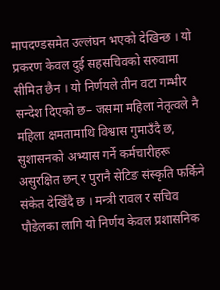मापदण्डसमेत उल्लंघन भएको देखिन्छ । यो प्रकरण केवल दुई सहसचिवको सरुवामा सीमित छैन । यो निर्णयले तीन वटा गम्भीर सन्देश दिएको छ– जसमा महिला नेतृत्वले नै महिला क्षमतामाथि विश्वास गुमाउँदै छ, सुशासनको अभ्यास गर्ने कर्मचारीहरू असुरक्षित छन् र पुरानै सेटिङ संस्कृति फर्किने संकेत देखिँदै छ । मन्त्री रावल र सचिव पौडेलका लागि यो निर्णय केवल प्रशासनिक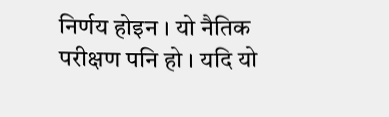निर्णय होइन । यो नैतिक परीक्षण पनि हो । यदि यो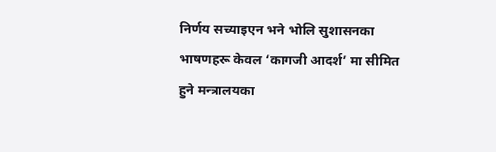निर्णय सच्याइएन भने भोलि सुशासनका भाषणहरू केवल ‘कागजी आदर्श’ मा सीमित हुने मन्त्रालयका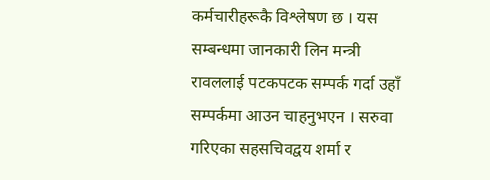कर्मचारीहरूकै विश्लेषण छ । यस सम्बन्धमा जानकारी लिन मन्त्री रावललाई पटकपटक सम्पर्क गर्दा उहाँ सम्पर्कमा आउन चाहनुभएन । सरुवा गरिएका सहसचिवद्वय शर्मा र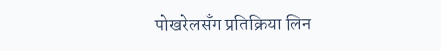पोखरेलसँग प्रतिक्रिया लिन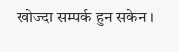खोज्दा सम्पर्क हुन सकेन ।